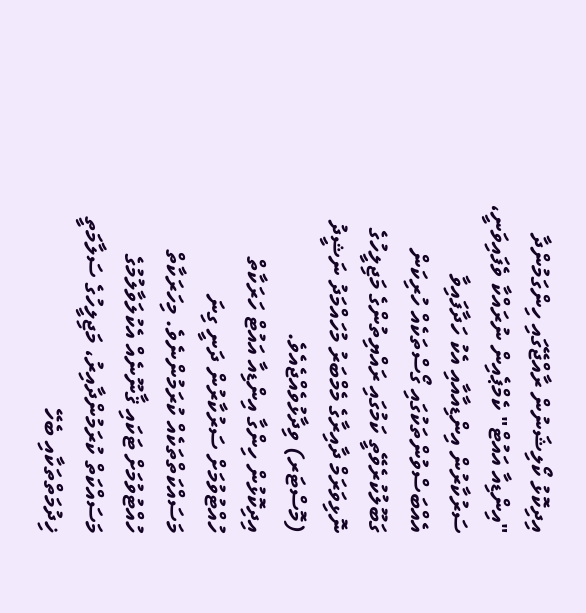އިދިކޮޅު ކޯލިޝަނުން ރާއްޖޭގައި ހިންގަމުންދާ "އިންޑިއާ އައުޓް" ކެމްޕެއިން ނުރައްކާ ވެފައިވަނީ، ސަރުކާރުން އިންޑިއާއާއި އެކު ހަދާފައިވާ އެއްބަސްވުންތަކުގައި ގޯސްތަކެއް ހުރިކަން ގަބޫލުކުރެވޭތީ ކަމުގައި ރައްޔިތުންގެ މަޖިލީހުގެ ނޮޅިވަރަމް ދާއިރާގެ މެމްބަރު މުހައްމަދު ނަޝީދު (މޮސްޓަރ) ވިދާޅުވެއްޖެއެވެ.
އިދިކޮޅުން ހިންގާ އިންޑިއާ އައުޓް ހަރަކާތް ހުއްޓުވުމަށް ސަރުކާރުން ދަނީ ގިނަ މަސައްކަތްތަކެއް ކުރަމުންނެވެ. މިހަރަކާތް ހުއްޓުވުމަށް ޓަކައި ޤާނޫނެއް އެކުލަވާލުމުގެ މަސައްކަތް ކުރަމުންދާއިރު، މަޖިލީހުގެ ސަލާމަތީ ޚިދުމަތްތަކާއި ބެހޭ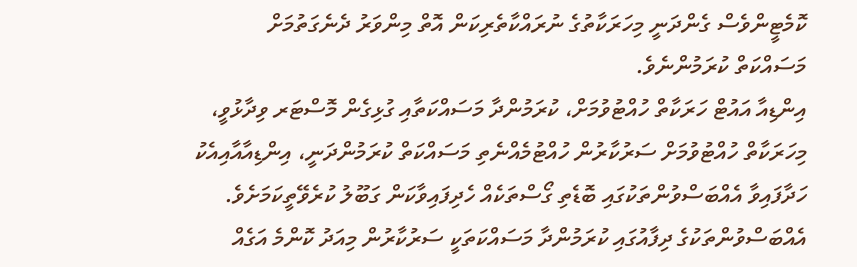ކޮމެޓީންވެސް ގެންދަނީ މިހަރަކާތުގެ ނުރައްކާތެރިކަން އޮތް މިންވަރު ދެނެގަތުމަށް މަސައްކަތް ކުރަމުންނެވެ.
އިންޑިއާ އައުޓް ހަރަކާތް ހުއްޓުވުމަށް، ކުރަމުންދާ މަސައްކަތާއި ގުޅިގެން މޮސްޓަރ ވިދާޅުވީ، މިހަރަކާތް ހުއްޓުވުމަށް ސަރުކާރުން ހުއްޓުމެއްނެތި މަސައްކަތް ކުރަމުންދަނީ، އިންޑިއާއާއިއެކު ހަދާފައިވާ އެއްބަސްވުންތަކުގައި ބޮޑެތި ގޯސްތަކެއް ހެދިފައިވާކަން ގަބޫލު ކުރެވޭތީކަމަށެވެ. އެއްބަސްވުންތަކުގެ ދިފާއުގައި ކުރަމުންދާ މަސައްކަތަކީ ސަރުކާރުން މިއަދު ކޮންމެ އަގެއް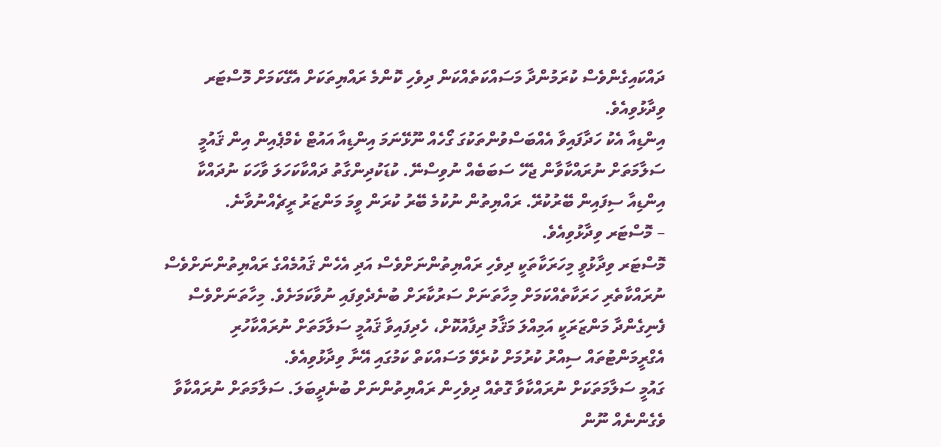ދައްކައިގެންވެސް ކުރަމުންދާ މަސައްކަތެއްކަން ދިވެހި ކޮންމެ ރައްޔިތަކަށް އެގޭކަމަށް މޮސްޓަރ ވިދާޅުވިއެވެ.
އިންޑިއާ އެކު ހަދާފައިވާ އެއްބަސްވުންތަކުގަ ގޯހެއް ނޫޅޭނަމަ އިންޑިއާ އައުޓް ކެމްޕެއިން އިން ޤައުމީ ސަލާމަތަށް ނުރައްކާވާން ޖެހޭ ސަބަބެއް ނުވިސްނޭ. ކުޑަކުދިންގާތު ދައްކާކަހަލަ ވާހަކަ ނުދައްކާ އިންޑިއާ ސިފައިން ބޭރުކުރޭ. ރައްޔިތުން ނުކުމެ ބޭރު ކުރަން ވީމަ މަންޒަރު ރީޗެއްނުވާނެ.
– މޮސްޓަރ ވިދާޅުވިއެވެ.
މޮސްޓަރ ވިދާޅުވީ މިހަރަކާތަކީ ދިވެހި ރައްޔިތުންނަށްވެސް އަދި އެހެން ޤައުމެއްގެ ރައްޔިތުންނަށްވެސް ނުރައްކާތެރި ހަރަކާތެއްކަމަށް މިހާތަނަށް ސަރުކާރަށް ބުނެދެވިފައި ނުވާކަމަށެވެ. މިހާތަނަށްވެސް ފެނިގެންދާ މަންޒަރަކީ އަމިއްލަ މަޤާމު ދިފާއުކޮށް، ހެދިފައިވާ ޤައުމީ ސަލާމަތަށް ނުރައްކާހުރި އެގްރީމަންޓުތައް ސިއްރު ކުރުމަށް ކުރެވޭ މަސައްކަތް ކަމުގައި އޭނާ ވިދާޅުވިއެވެ.
ގައުމީ ސަލާމަތަކަށް ނުރައްކާވާ ގޮތެއް ދިވެހިން ރައްޔިތުންނަށް ބުނެދީބަލަ. ސަލާމަތަށް ނުރައްކާވާ ވެގެންނެއް ނޫން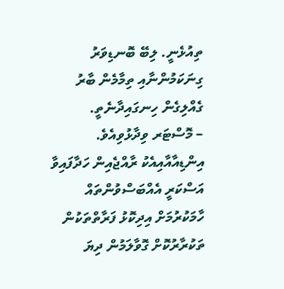ތިއުޅެނީ. ލިބޭ ބޮނޑިވަރު ގިނަކަމުންނާއި ތިމާމެން ބާރު ގެއްލިގެން ހިނގައިދާނެތީ.
– މޮސްޓަރ ވިދާޅުވިއެވެ.
އިންޑިއާއާއިއެކު ރާއްޖެއިން ހަދާފައިވާ އަސްކަރީ އެއްބަސްވުންތައް ހާމަކުރުމަށް އިދިކޮޅު ފަރާތްތަކުން ތަކުރާރުކޮށް ގޮވާލަމުން ދިޔަ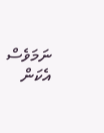ނަމަވެސް އެކަން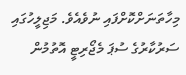މިހާތަނަށްކޮށްފައި ނުވެއެވެ. މަޖިލީހުގައި ސަރުކާރުގެ ސުޕަ މެޖޯރިޓީ އޮތުމުން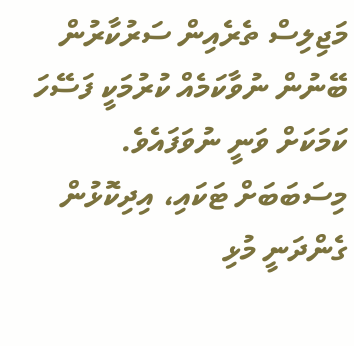މަޖިލިސް ތެރެއިން ސަރުކާރުން ބޭނުން ނުވާކަމެއް ކުރުމަކީ ފަސޭހަ ކަމަކަށް ވަނީ ނުވަފައެވެ. މިސަބަބަށް ޓަކައި، އިދިކޮޅުން ގެންދަނީ މުޅި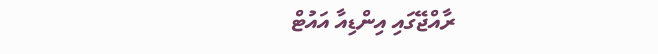ރާއްޖޭގައި އިންޑިއާ އައުޓް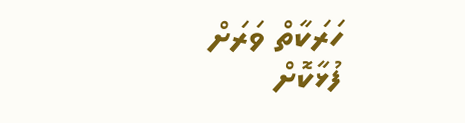ހަރަކާތް ވަރަށް ފުޅާކޮށް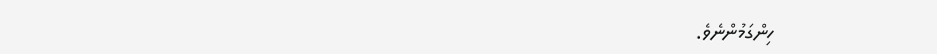ހިންގަމުންނެވެ.